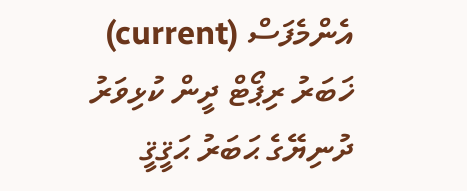އެންމެފަސް (current) ޚަބަރު ރިޕޯޓް ދީން ކުޅިވަރު ދުނިޔޭގެ ޙަބަރު ޙަޤީޤީ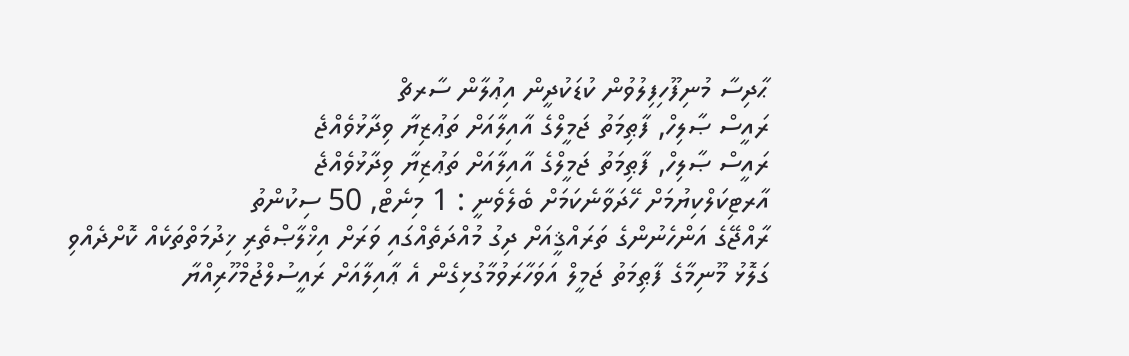ޙާދިސާ މުނިފޫހިފިލުވުން ކުޑަކުދީން އިޢުލާން ސާރޗް
ރައީސް ޞާލިހް, ފާޠިމަތު ޖަމީލްގެ އާއިލާއަށް ތަޢުޒިޔާ ވިދާޅުވެއްޖެ
ރައީސް ޞާލިހް, ފާޠިމަތު ޖަމީލްގެ އާއިލާއަށް ތަޢުޒިޔާ ވިދާޅުވެއްޖެ
އާރޓިކަލްކިޔުމަށް ހޭދަވާނެކަމަށް ބެލެވެނީ : 1 މިނެޓް, 50 ސިކުންތު
ރާއްޖޭގެ އަންހެނުންގެ ތަރައްޤީއަށް ދިގު މުއްދަތެއްގައި ވަރަށް އިޚްލާޞްތެރި ޚިދުމަތްތަކެއް ކޮށްދެއްވި ގަލޮޅު މޫނިމާގެ ފާޠިމަތު ޖަމީލް އަވަހާރަވުމާގުޅިގެން އެ ޢާއިލާއަށް ރައީސުލްޖުމްހޫރިއްޔާ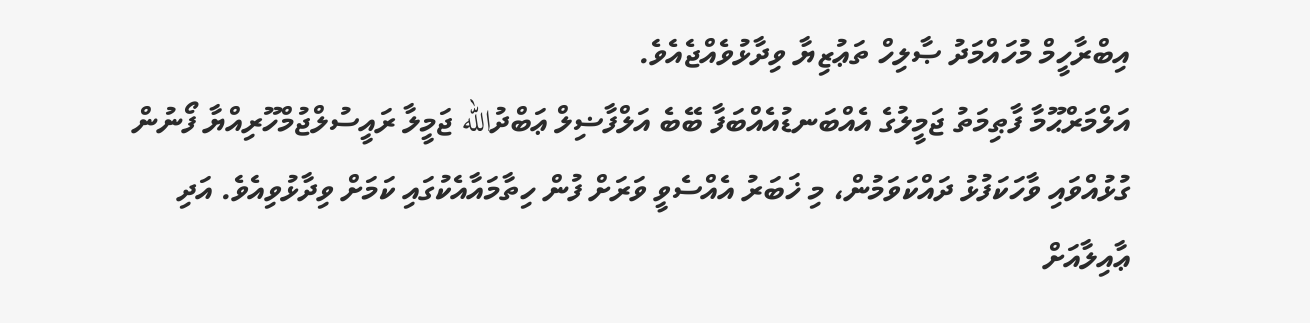އިބްރާހީމް މުހައްމަދު ޞާލިހް ތަޢުޒިޔާ ވިދާޅުވެއްޖެއެވެ.
އަލްމަރްޙޫމާ ފާޠިމަތު ޖަމީލުގެ އެއްބަނޑުއެއްބަފާ ބޭބެ އަލްފާޟިލް ޢަބްދުالله ޖަމީލާ ރައީސުލްޖުމްހޫރިއްޔާ ފޯނުން ގުޅުއްވައި ވާހަކަފުޅު ދައްކަވަމުން، މި ޚަބަރު އެއްސެވީ ވަރަށް ފުން ހިތާމައާއެކުގައި ކަމަށް ވިދާޅުވިއެވެ. އަދި ޢާއިލާއަށް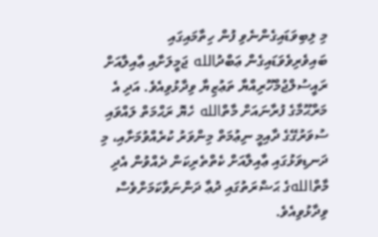މި ލިބިވަޑައިގެންނެވި ފުން ހިތާމައިގައި ބައިވެރިވެވަޑައިގެން ޢަބްދުالله ޖަމީލަށާއި ޢާއިލާއަށް ރައީސުލްޖުމްހޫރިއްޔާ ތަޢުޒިޔާ ވިދާޅުވިއެވެ. އަދި އެ މަރްޙޫމާގެ ފުރާނައަށް މާތްالله ހެޔޮ ރަޙްމަތް ލައްވައި ސުވަރުގޭގެ ދާއިމީ ނިޢުމަތް މިންވަރު ކުރެއްވުމަށާއި، މި ދަނޑިވަޅުގައި ޢާއިލާއަށް ކެތްތެރިކަން ދެއްވުން އެދި މާތްاللهގެ ޙަޟްރަތުގައި ދުޢާ ދަންނަވާކަމަށްވެސް ވިދާޅުވިއެވެ.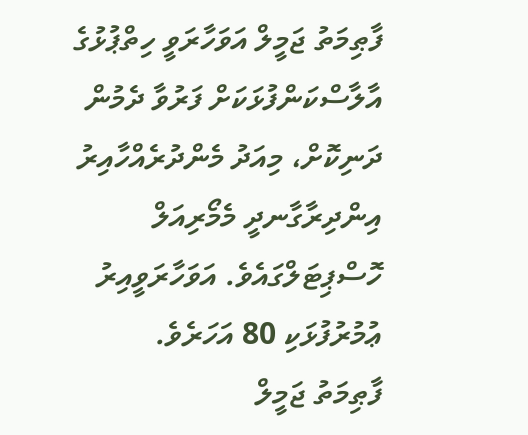ފާޠިމަތު ޖަމީލް އަވަހާރަވީ ހިތްޕުޅުގެ އާލާސްކަންފުޅަކަށް ފަރުވާ ދެމުން ދަނިކޮށް، މިއަދު މެންދުރެއްހާއިރު އިންދިރާގާނދީ މެމޯރިއަލް ހޮސްޕިޓަލްގައެވެ. އަވަހާރަވީއިރު ޢުމުރުފުޅަކި 80 އަހަރެވެ.
ފާޠިމަތު ޖަމީލް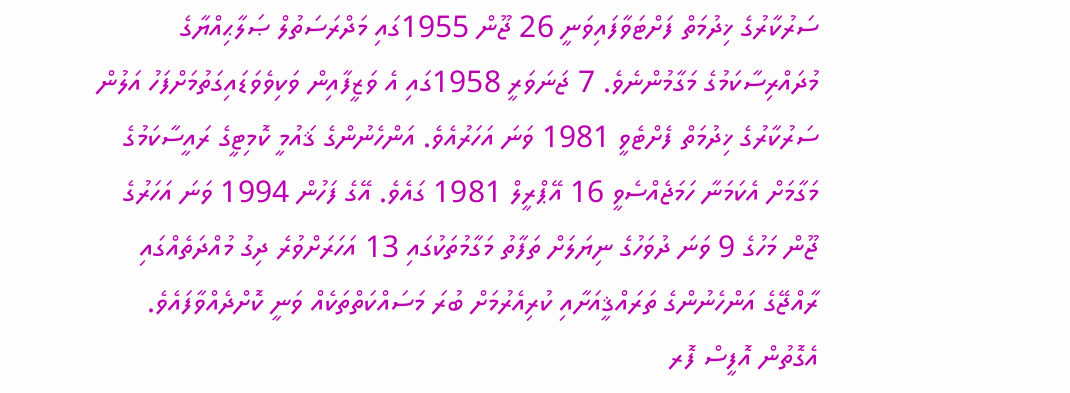ސަރުކާރުގެ ޚިދުމަތް ފަށްޓަވާފައިވަނީ 26 ޖޫން 1955ގައި މަދްރަސަތުލް ޞަލާޙިއްޔާގެ މުދައްރިސާކަމުގެ މަގާމުންނެވެ. 7 ޖަނަވަރީ 1958ގައި އެ ވަޒީފާއިން ވަކިވެވަޑައިގަތުމަށްފަހު އަލުން ސަރުކާރުގެ ޚިދުމަތް ފެށްޓެވީ 1981 ވަނަ އަހަރުއެވެ. އަންހެނުންގެ ޤައުމީ ކޮމިޓީގެ ރައީސާކަމުގެ މަގާމަށް އެކަމަނާ ހަމަޖެއްސެވީ 16 އޭޕްރީލް 1981 ގައެވެ. އޭގެ ފަހުން 1994 ވަނަ އަހަރުގެ ޖޫން މަހުގެ 9 ވަނަ ދުވަހުގެ ނިޔަލަށް ތަފާތު މަގާމުތަކުގައި 13 އަހަރަށްވުރެ ދިގު މުއްދަތެއްގައި ރާއްޖޭގެ އަންހެނުންގެ ތަރައްޤީއަށާއި ކުރިއެރުމަށް ބުރަ މަސައްކަތްތަކެއް ވަނީ ކޮށްދެއްވާފައެވެ. އެގޮތުން އޮފީސް ފޮރ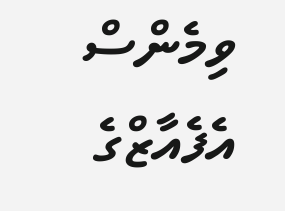ވިމެންސް އެފެއާޒްގެ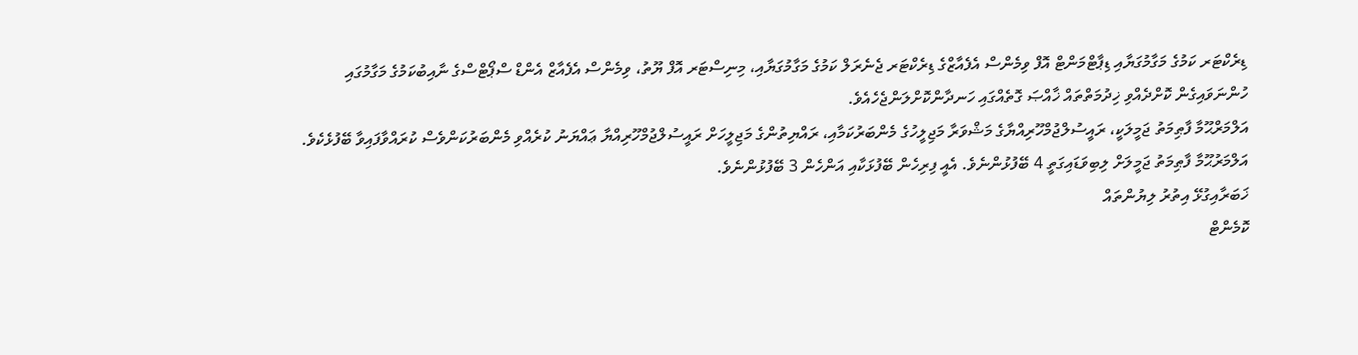ޑިރެކްޓަރ ކަމުގެ މަގާމުގަޔާއި ޑިޕާޓްމަންޓް އޮފް ވިމެންސް އެފެއާޒްގެ ޑިރެކްޓަރ ޖެނެރަލް ކަމުގެ މަގާމުގަޔާއި، މިނިސްޓަރ އޮފް ޔޫތު، ވިމެންސް އެފެއާޒް އެންޑް ސްޕޯޓްސްގެ ނާއިބުކަމުގެ މަގާމުގައި ހުންނަވައިގެން ކޮށްދެއްވި ޚިދުމަތްތައް ޚާއްޞަ ގޮތެއްގައި ހަނދާންކޮށްލަންޖެހެއެވެ.
އަލްމަރްޙޫމާ ފާޠިމަތު ޖަމީލަކީ، ރައީސުލްޖުމްހޫރިއްޔާގެ މަޝްވަރާ މަޖިލީހުގެ މެންބަރުކަމާއި، ރައްޔިތުންގެ މަޖިލީހަށް ރައީސުލްޖުމްހޫރިއްޔާ ޢައްޔަނު ކުރެއްވި މެންބަރުކަންވެސް ކުރައްވާފައިވާ ބޭފުޅެކެވެ.
އަލްމަރުޙޫމާ ފާޠިމަތު ޖަމީލަށް ލިބިވަޑައިގަތީ 4 ބޭފުޅުންނެވެ. އެއީ ފިރިހެން ބޭފުޅަކާއި އަންހެން 3 ބޭފުޅުންނެވެ.
ޚަބަރާއިގުޅޭ އިތުރު ލިޔުންތައް
ކޮމެންޓް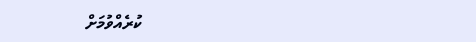ކުރެއްވުމަށް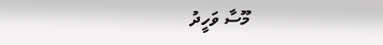މޫސާ ވަހީދު